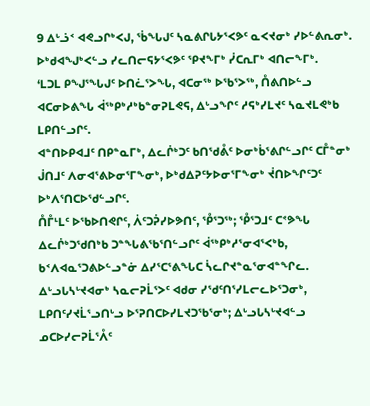9 ᐃᒡᓘᑉ ᐊᕙᓗᒋᒃᐸᒍ, ᖄᖓᒍᑦ ᓴᓇᕕᒋᒐᔭᕐᐸᕗᑦ ᓇᐸᔪᓂᒃ ᓯᐅᓪᕕᕆᓂᒃ. ᐅᒃᑯᐊᖑᒃᐸᓪᓗ ᓯᓚᑎᓕᕋᔭᕐᐸᕗᑦ ᕿᔪᖕᒥᒃ ᓰᑕᕆᒥᒃ ᐊᑎᓕᖕᒥᒃ.
‘ᒪᑐᒪ ᑭᖑᕐᖓᒍᑦ ᐅᑎᓛᕐᐳᖓ, ᐊᑕᓂᖅ ᐅᖃᕐᐳᖅ, ᑍᕕᑎᐅᓪᓗ ᐊᑕᓂᐅᕕᖓ ᐋᖅᑭᒃᓱᒃᑲᓐᓂᕈᒪᕙᕋ, ᐃᒡᓗᖏᑦ ᓱᕋᒃᓯᒪᔪᑦ ᓴᓇᔪᒪᕙᒃᑲ ᒪᑭᑎᓪᓗᒋᑦ.
ᐊᓐᑎᐅᑭᐊᒧᑦ ᑎᑭᓐᓇᒥᒃ, ᐃᓚᒌᒃᑐᑦ ᑲᑎᖁᕔᑦ ᐅᓂᒃᑳᕐᕕᒋᓪᓗᒋᑦ ᑕᒤᓐᓂᒃ ᒎᑎᒧᑦ ᐱᓂᐊᕐᕕᐅᓂᕐᒥᖕᓂᒃ, ᐅᒃᑯᐃᕈᑦᔭᐅᓂᕐᒥᖕᓂᒃ ᔫᑎᐅᖏᑦᑐᑦ ᐅᒃᐱᕐᑎᑕᐅᖁᓪᓗᒋᑦ.
ᑍᒤᒻᒪᑦ ᐅᖃᐅᑎᕙᒋᑦ, ᐲᑦᑐᕉᓯᐅᕗᑎᑦ, ᕾᕐᑐᖅ; ᕾᕐᑐᒧᑦ ᑕᕝᕗᖓ ᐃᓚᒌᒃᑐᖁᑎᒃᑲ ᑐᓐᖓᕕᖃᕐᑎᓪᓗᒋᑦ ᐋᖅᑭᒃᓱᕐᓂᐊᕐᐸᒃᑲ, ᑲᑉᐱᐊᓇᕐᑐᕕᐅᓪᓗᓐᓃ ᐃᓯᕐᑕᕐᕕᖓᑕ ᓵᓚᒋᔪᓐᓇᕐᓂᐊᓐᖏᓚ.
ᐃᒡᓗᒐᓴᒡᔪᐊᓂᒃ ᓴᓇᓕᕈᒫᕐᐳᑦ ᐊᑯᓂ ᓯᖁᑦᑎᕐᓯᒪᓕᓚᐅᕐᑐᓂᒃ, ᒪᑭᑎᑦᓯᔪᒫᕐᓗᑎᒡᓗ ᐅᕐᕈᑎᑕᐅᓯᒪᔪᑐᖃᕐᓂᒃ; ᐃᒡᓗᒐᓴᒡᔪᐊᓪᓗ ᓄᑕᐅᓯᓕᕈᒫᕐᐰᑦ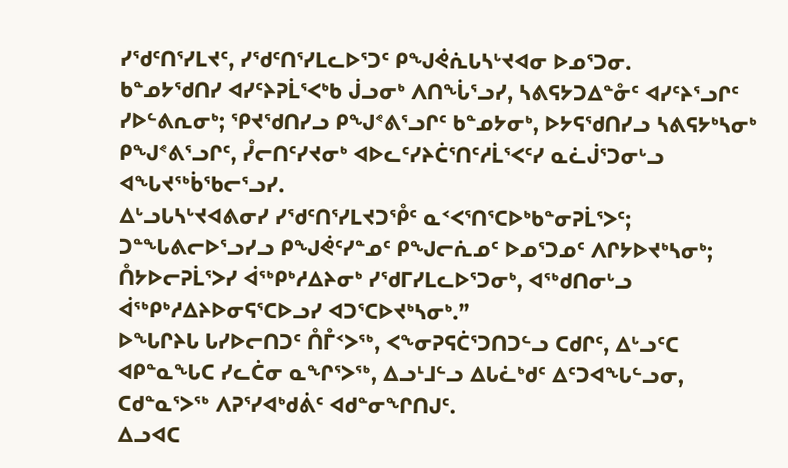ᓯᖁᑦᑎᕐᓯᒪᔪᑦ, ᓯᖁᑦᑎᕐᓯᒪᓚᐅᕐᑐᑦ ᑭᖑᕚᕇᒐᓴᒡᔪᐊᓂ ᐅᓄᕐᑐᓂ.
ᑲᓐᓄᔭᖁᑎᓯ ᐊᓯᑦᔨᕈᒫᕐᐸᒃᑲ ᒎᓗᓂᒃ ᐱᑎᖔᕐᓗᓯ, ᓴᕕᕋᔭᑐᐃᓐᓁᑦ ᐊᓯᑦᔨᕐᓗᒋᑦ ᓯᐅᓪᕕᕆᓂᒃ; ᕿᔪᖁᑎᓯᓗ ᑭᖑᕝᕕᕐᓗᒋᑦ ᑲᓐᓄᔭᓂᒃ, ᐅᔭᕋᖁᑎᓯᓗ ᓴᕕᕋᔭᒃᓴᓂᒃ ᑭᖑᕝᕕᕐᓗᒋᑦ, ᓮᓕᑎᑦᓯᔪᓂᒃ ᐊᐅᓚᑦᓯᔨᑖᕐᑎᑦᓱᒫᕐᐸᑦᓯ ᓇᓛᒎᕐᑐᓂᒡᓗ ᐊᖓᔪᖅᑳᖃᓕᕐᓗᓯ.
ᐃᒡᓗᒐᓴᒡᔪᐊᕕᓂᓯ ᓯᖁᑦᑎᕐᓯᒪᔪᑐᕾᑦ ᓇᑉᐸᕐᑎᕐᑕᐅᒃᑲᓐᓂᕈᒫᕐᐳᑦ; ᑐᓐᖓᕕᓕᐅᕐᓗᓯᓗ ᑭᖑᕚᑦᓯᓐᓄᑦ ᑭᖑᓕᕇᓄᑦ ᐅᓄᕐᑐᓄᑦ ᐱᒋᔭᐅᔪᒃᓴᓂᒃ; ᑍᔭᐅᓕᕈᒫᕐᐳᓯ ᐋᖅᑭᒃᓱᐃᔨᓂᒃ ᓯᖁᒥᓯᒪᓚᐅᕐᑐᓂᒃ, ᐊᖅᑯᑎᓂᒡᓗ ᐋᖅᑭᒃᓱᐃᔨᐅᓂᕋᕐᑕᐅᓗᓯ ᐊᑐᕐᑕᐅᔪᒃᓴᓂᒃ.”
ᐅᖓᒋᔨᒐ ᒐᓯᐅᓕᑎᑐᑦ ᑍᒤᑉᐳᖅ, ᐸᖕᓂᕈᕋᑖᕐᑐᑎᑐᓪᓗ ᑕᑯᒋᑦ, ᐃᒡᓗᑦᑕ ᐊᑭᓐᓇᖓᑕ ᓯᓚᑖᓂ ᓇᖏᕐᐳᖅ, ᐃᓗᒻᒧᓪᓗ ᐃᒐᓛᒃᑯᑦ ᐃᑦᑐᐊᖓᓪᓗᓂ, ᑕᑯᓐᓇᕐᐳᖅ ᐱᕈᕐᓯᐊᒃᑯᕖᑦ ᐊᑯᓐᓂᖏᑎᒍᑦ.
ᐃᓗᐊᑕ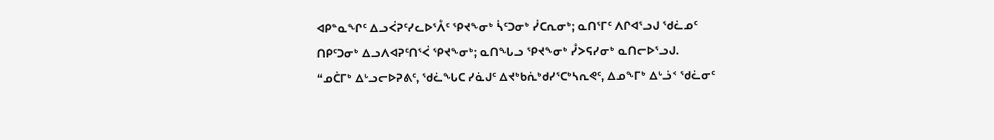ᐊᑭᓐᓇᖏᑦ ᐃᓗᐹᕈᑦᓯᓚᐅᕐᐰᑦ ᕿᔪᖕᓂᒃ ᓵᑦᑐᓂᒃ ᓰᑕᕆᓂᒃ; ᓇᑎᕐᒥᑦ ᐱᒋᐊᕐᓗᒍ ᖁᓛᓄᑦ ᑎᑭᑦᑐᓂᒃ ᐃᓗᐱᐊᕈᑦᑎᕐᐹ ᕿᔪᖕᓂᒃ; ᓇᑎᖓᓗ ᕿᔪᖕᓂᒃ ᓮᐳᕋᓯᓂᒃ ᓇᑎᓕᐅᕐᓗᒍ.
“ᓄᑖᒥᒃ ᐃᒡᓗᓕᐅᕈᕕᑦ, ᖁᓛᖓᑕ ᓯᓈᒍᑦ ᐃᔪᒃᑲᕇᒃᑯᓯᕐᑕᒃᓴᕆᕙᑦ, ᐃᓄᖕᒥᒃ ᐃᒡᓘᑉ ᖁᓛᓂᑦ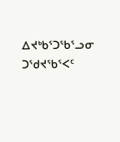ᐃᔪᒃᑲᕐᑐᖃᕐᓗᓂ ᑐᖁᔪᖃᕐᐸᑦ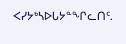ᐸᓯᔭᒃᓴᐅᒐᔭᓐᖏᓚᑎᑦ.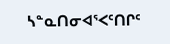ᓴᓐᓇᑎᓂᐊᕐᐸᑦᑎᒋᑦ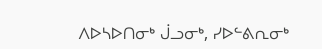ᐱᐅᓴᐅᑎᓂᒃ ᒎᓗᓂᒃ, ᓯᐅᓪᕕᕆᓂᒃ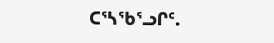ᑕᕐᓴᖃᕐᓗᒋᑦ.